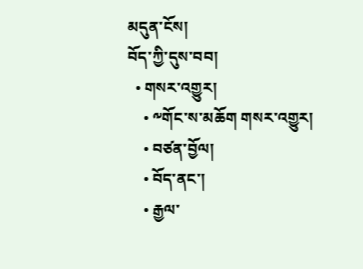མདུན་ངོས།
བོད་ཀྱི་དུས་བབ།
  • གསར་འགྱུར།
    • ༸གོང་ས་མཆོག གསར་འགྱུར།
    • བཙན་བྱོལ།
    • བོད་ནང་།
    • རྒྱལ་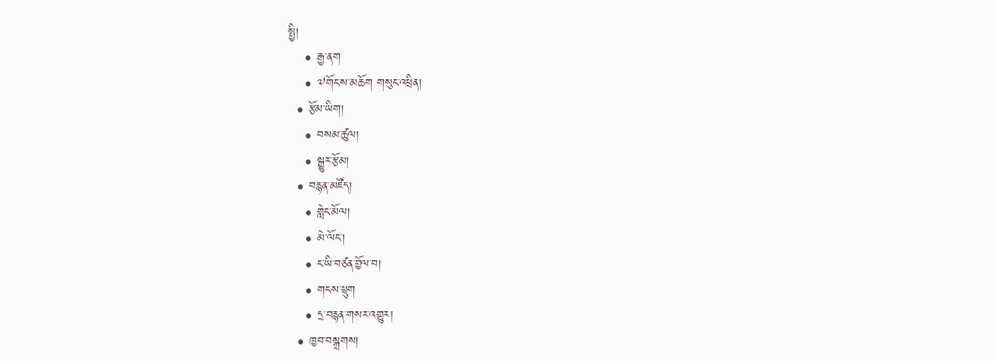སྤྱི།
    • རྒྱ་ནག
    • ༧གོང་ས་མཆོག གསུང་འཕྲིན།
  • རྩོམ་ཡིག།
    • བསམ་ཚུལ།
    • སྒྱུར་རྩོམ།
  • བརྙན་མཛོད།
    • གླེང་མོལ།
    • མེ་ལོང་།
    • ང་ཡི་བཙན་བྱོལ་བ།
    • གངས་ཕྲུག
    • དྲ་བརྙན་གསར་འགྱུར།
  • ཁྱབ་བསྒྲགས།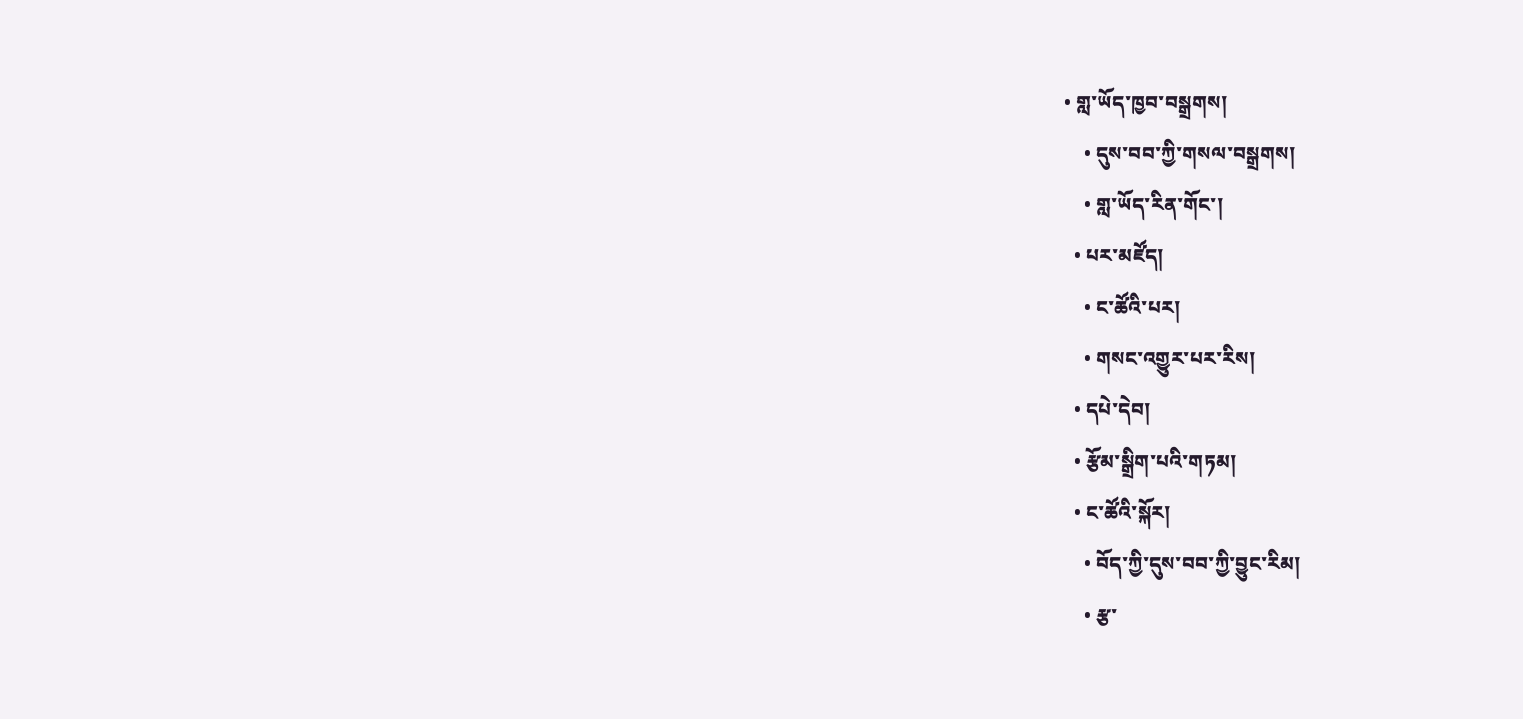• གླ་ཡོད་ཁྱབ་བསྒྲགས།
    • དུས་བབ་ཀྱི་གསལ་བསྒྲགས།
    • གླ་ཡོད་རིན་གོང་།
  • པར་མཛོད།
    • ང་ཚོའི་པར།
    • གསང་འགྱུར་པར་རིས།
  • དཔེ་དེབ།
  • རྩོམ་སྒྲིག་པའི་གཏམ།
  • ང་ཚོའི་སྐོར།
    • བོད་ཀྱི་དུས་བབ་ཀྱི་བྱུང་རིམ།
    • རྩ་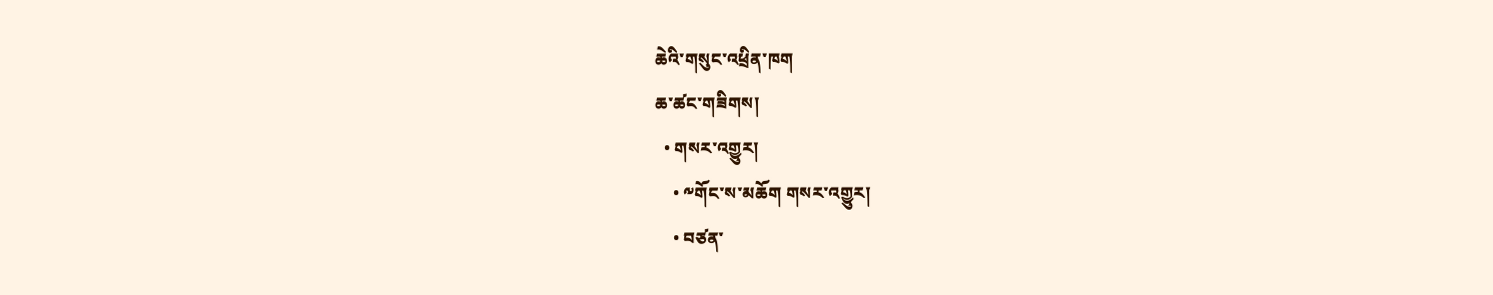ཆེའི་གསུང་འཕྲིན་ཁག
ཆ་ཚང་གཟིགས།
  • གསར་འགྱུར།
    • ༸གོང་ས་མཆོག གསར་འགྱུར།
    • བཙན་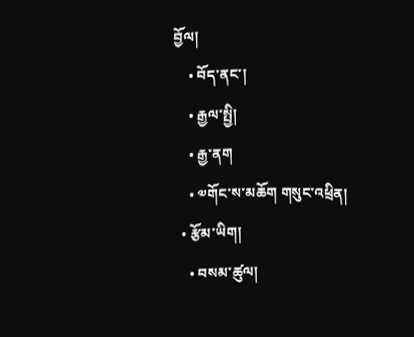བྱོལ།
    • བོད་ནང་།
    • རྒྱལ་སྤྱི།
    • རྒྱ་ནག
    • ༧གོང་ས་མཆོག གསུང་འཕྲིན།
  • རྩོམ་ཡིག།
    • བསམ་ཚུལ།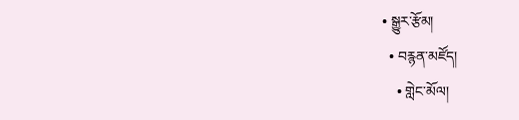• སྒྱུར་རྩོམ།
  • བརྙན་མཛོད།
    • གླེང་མོལ།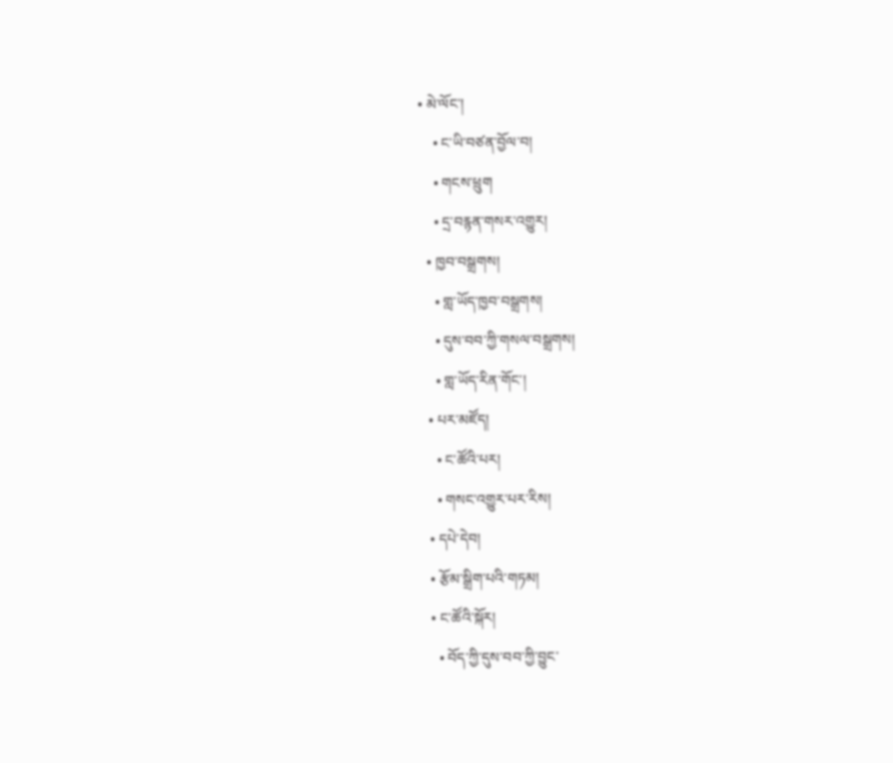• མེ་ལོང་།
    • ང་ཡི་བཙན་བྱོལ་བ།
    • གངས་ཕྲུག
    • དྲ་བརྙན་གསར་འགྱུར།
  • ཁྱབ་བསྒྲགས།
    • གླ་ཡོད་ཁྱབ་བསྒྲགས།
    • དུས་བབ་ཀྱི་གསལ་བསྒྲགས།
    • གླ་ཡོད་རིན་གོང་།
  • པར་མཛོད།
    • ང་ཚོའི་པར།
    • གསང་འགྱུར་པར་རིས།
  • དཔེ་དེབ།
  • རྩོམ་སྒྲིག་པའི་གཏམ།
  • ང་ཚོའི་སྐོར།
    • བོད་ཀྱི་དུས་བབ་ཀྱི་བྱུང་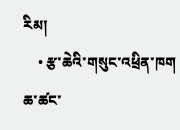རིམ།
    • རྩ་ཆེའི་གསུང་འཕྲིན་ཁག
ཆ་ཚང་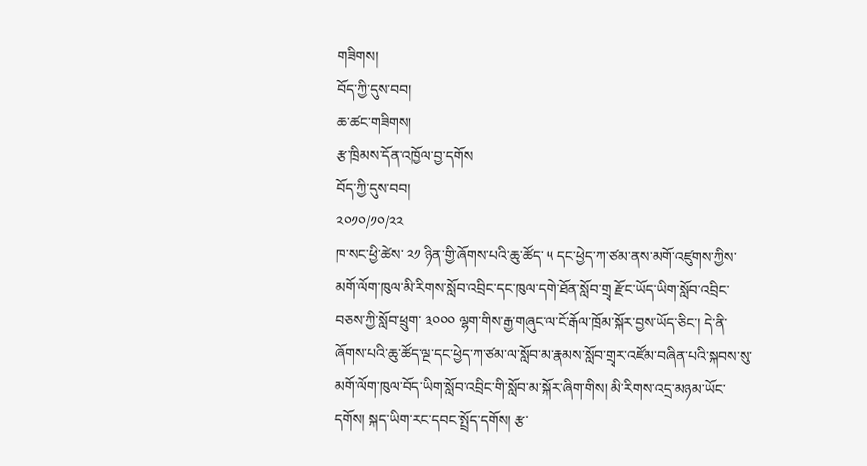གཟིགས།
བོད་ཀྱི་དུས་བབ།
ཆ་ཚང་གཟིགས།
རྩ་ཁྲིམས་དོན་འཁྱོལ་བྱ་དགོས
བོད་ཀྱི་དུས་བབ།
༢༠༡༠/༡༠/༢༢
ཁ་སང་ཕྱི་ཚེས་ ༢༡ ཉིན་གྱི་ཞོགས་པའི་ཆུ་ཚོད་ ༥ དང་ཕྱེད་ཀ་ཙམ་ནས་མགོ་འཛུགས་ཀྱིས་མགོ་ལོག་ཁུལ་མི་རིགས་སློབ་འབྲིང་དང་ཁུལ་དགེ་ཐོན་སློབ་གྲྭ རྫོང་ཡོད་ཡིག་སློབ་འབྲིང་བཅས་ཀྱི་སློབ་ཕྲུག་ ༣༠༠༠ ལྷག་གིས་རྒྱ་གཞུང་ལ་ངོ་རྒོལ་ཁྲོམ་སྐོར་བྱས་ཡོད་ཅིང་། དེ་ནི་ཞོགས་པའི་ཆུ་ཚོད་ལྔ་དང་ཕྱེད་ཀ་ཙམ་ལ་སློབ་མ་རྣམས་སློབ་གྲྭར་འཛོམ་བཞིན་པའི་སྐབས་སུ་མགོ་ལོག་ཁུལ་བོད་ཡིག་སློབ་འབྲིང་གི་སློབ་མ་སྐོར་ཞིག་གིས། མི་རིགས་འདྲ་མཉམ་ཡོང་དགོས། སྐད་ཡིག་རང་དབང་སྤྲོད་དགོས། རྩ་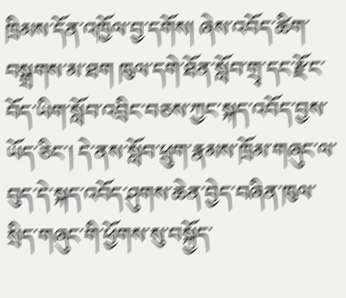ཁྲིམས་དོན་འཁྱོལ་བྱ་དགོས། ཞེས་འབོད་ཚིག་བསྒྲགས་མ་ཐག ཁུལ་དགེ་ཐོན་སློབ་གྲྭ་དང་རྫོང་བོད་ཡིག་སློབ་འབྲིང་བཅས་ཀྱང་སྐད་འབོད་བྱས་ཡོད་ཅིང་། དེ་ནས་སློབ་ཕྲུག་རྣམས་ཁྲོམ་གཞུང་ལ་བུད་དེ་སྐད་འབོད་ཤུགས་ཆེན་བྱེད་བཞིན་ཁུལ་སྲིད་གཞུང་གི་ཕྱོགས་སུ་བསྐྱོད་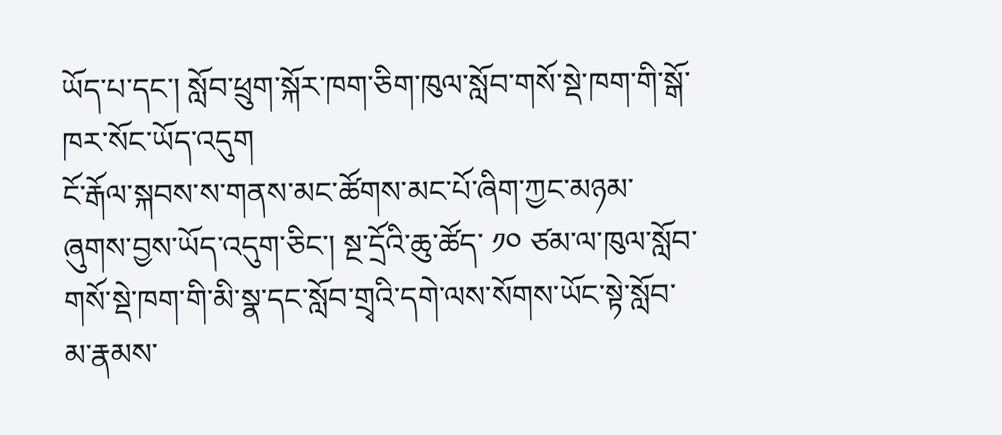ཡོད་པ་དང་། སློབ་ཕྲུག་སྐོར་ཁག་ཅིག་ཁུལ་སློབ་གསོ་སྡེ་ཁག་གི་སྒོ་ཁར་སོང་ཡོད་འདུག
ངོ་རྒོལ་སྐབས་ས་གནས་མང་ཚོགས་མང་པོ་ཞིག་ཀྱང་མཉམ་ཞུགས་བྱས་ཡོད་འདུག་ཅིང་། སྔ་དྲོའི་ཆུ་ཚོད་ ༡༠ ཙམ་ལ་ཁུལ་སློབ་གསོ་སྡེ་ཁག་གི་མི་སྣ་དང་སློབ་གྲྭའི་དགེ་ལས་སོགས་ཡོང་སྟེ་སློབ་མ་རྣམས་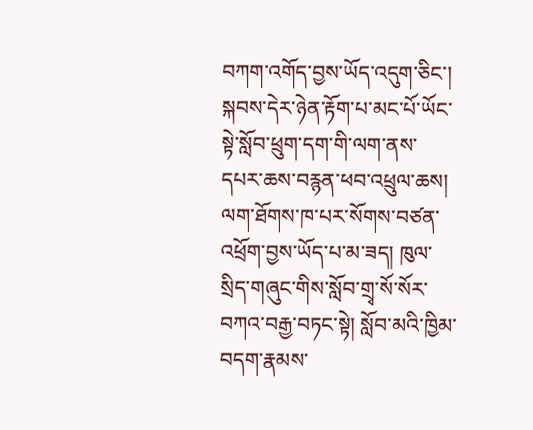བཀག་འགོད་བྱས་ཡོད་འདུག་ཅིང་། སྐབས་དེར་ཉེན་རྟོག་པ་མང་པོ་ཡོང་སྟེ་སློབ་ཕྲུག་དག་གི་ལག་ནས་དཔར་ཆས་བརྙན་ཕབ་འཕྲུལ་ཆས། ལག་ཐོགས་ཁ་པར་སོགས་བཙན་འཕྲོག་བྱས་ཡོད་པ་མ་ཟད། ཁུལ་སྲིད་གཞུང་གིས་སློབ་གྲྭ་སོ་སོར་བཀའ་བརྒྱ་བཏང་སྟེ། སློབ་མའི་ཁྱིམ་བདག་རྣམས་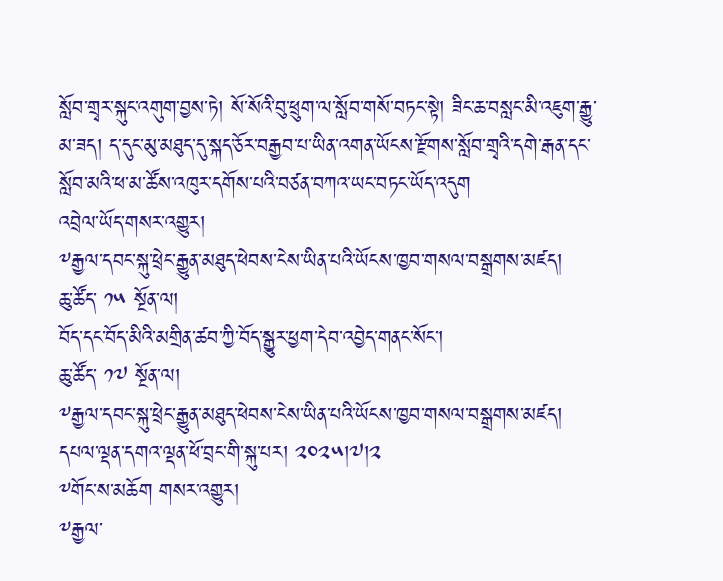སློབ་གྲྭར་སྐུང་འགུག་བྱས་ཏེ། སོ་སོའི་བུ་ཕྲུག་ལ་སློབ་གསོ་བཏང་སྟེ། ཟིང་ཆ་བསླང་མི་འཇུག་རྒྱུ་མ་ཟད། ད་དུང་མུ་མཐུད་དུ་སྐད་ཅོར་བརྒྱབ་པ་ཡིན་འགན་ཡོངས་རྫོགས་སློབ་གྲྭའི་དགེ་རྒན་དང་སློབ་མའི་ཕ་མ་ཚོས་འཁུར་དགོས་པའི་བཙན་བཀའ་ཡང་བཏང་ཡོད་འདུག
འབྲེལ་ཡོད་གསར་འགྱུར།
༸རྒྱལ་དབང་སྐུ་ཕྲེང་རྒྱུན་མཐུད་ཕེབས་ངེས་ཡིན་པའི་ཡོངས་ཁྱབ་གསལ་བསྒྲགས་མཛད།
ཆུ་ཚོད་ ༡༥ སྔོན་ལ།
བོད་དང་བོད་མིའི་མགྲིན་ཚབ་ཀྱི་བོད་སྒྱུར་ཕྱག་དེབ་འབྱེད་གནང་སོང་།
ཆུ་ཚོད་ ༡༧ སྔོན་ལ།
༸རྒྱལ་དབང་སྐུ་ཕྲེང་རྒྱུན་མཐུད་ཕེབས་ངེས་ཡིན་པའི་ཡོངས་ཁྱབ་གསལ་བསྒྲགས་མཛད། དཔལ་ལྡན་དགའ་ལྡན་ཕོ་བྲང་གི་སྐུ་པར། ༢༠༢༥།༧།༢
༸གོང་ས་མཆོག གསར་འགྱུར།
༸རྒྱལ་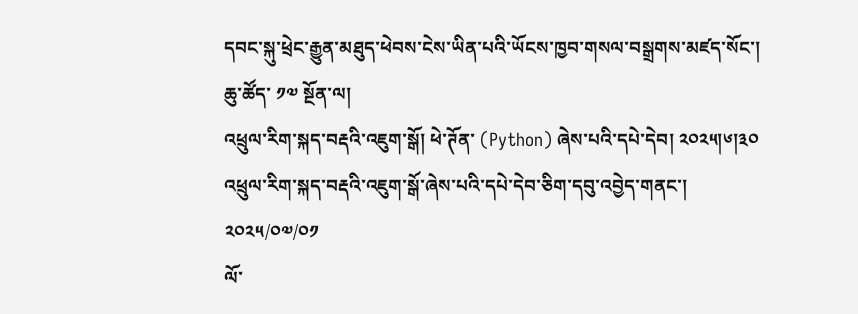དབང་སྐུ་ཕྲེང་རྒྱུན་མཐུད་ཕེབས་ངེས་ཡིན་པའི་ཡོངས་ཁྱབ་གསལ་བསྒྲགས་མཛད་སོང་།
ཆུ་ཚོད་ ༡༧ སྔོན་ལ།
འཕྲུལ་རིག་སྐད་བརྡའི་འཇུག་སྒོ། ཕེ་ཊོན་ (Python) ཞེས་པའི་དཔེ་དེབ། ༢༠༢༥།༦།༣༠
འཕྲུལ་རིག་སྐད་བརྡའི་འཇུག་སྒོ་ཞེས་པའི་དཔེ་དེབ་ཅིག་དབུ་འབྱེད་གནང་།
༢༠༢༥/༠༧/༠༡
ལོ་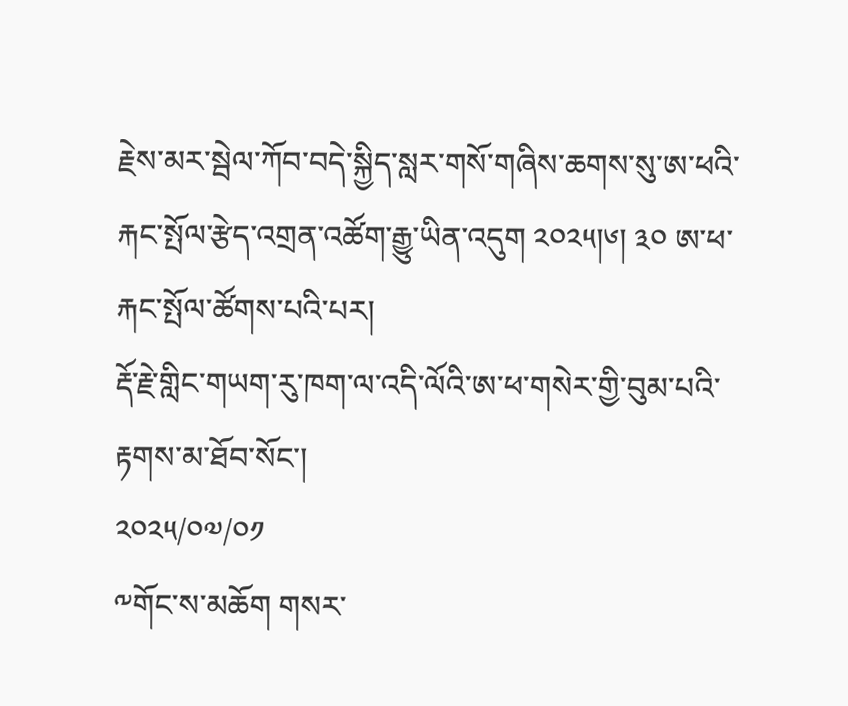རྗེས་མར་སྦེལ་ཀོབ་བདེ་སྐྱིད་སླར་གསོ་གཞིས་ཆགས་སུ་ཨ་ཕའི་རྐང་སྤོལ་རྩེད་འགྲན་འཚོག་རྒྱུ་ཡིན་འདུག ༢༠༢༥།༦། ༣༠ ཨ་ཕ་རྐང་སྤོལ་ཚོགས་པའི་པར།
རྡོ་རྗེ་གླིང་གཡག་རུ་ཁག་ལ་འདི་ལོའི་ཨ་ཕ་གསེར་གྱི་བུམ་པའི་རྟགས་མ་ཐོབ་སོང་།
༢༠༢༥/༠༧/༠༡
༸གོང་ས་མཆོག གསར་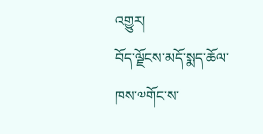འགྱུར།
བོད་ལྗོངས་མདོ་སྨད་ཆོལ་ཁས་༧གོང་ས་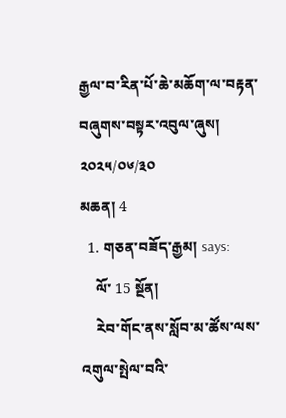རྒྱལ་བ་རིན་པོ་ཆེ་མཆོག་ལ་བརྟན་བཞུགས་བསྟར་འབུལ་ཞུས།
༢༠༢༥/༠༦/༣༠
མཆན། 4
  1. གཅན་བཟོད་རྒྱམ། says:
    ལོ་ 15 སྔོན།
    རེབ་གོང་ནས་སློབ་མ་ཚོས་ལས་འགུལ་སྤེལ་བའི་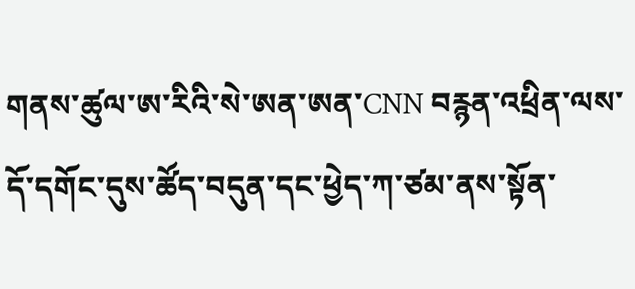གནས་ཚུལ་ཨ་རིའི་སེ་ཨན་ཨན་CNN བརྙན་འཕྲིན་ལས་དོ་དགོང་དུས་ཚོད་བདུན་དང་ཕྱེད་ཀ་ཙམ་ནས་སྟོན་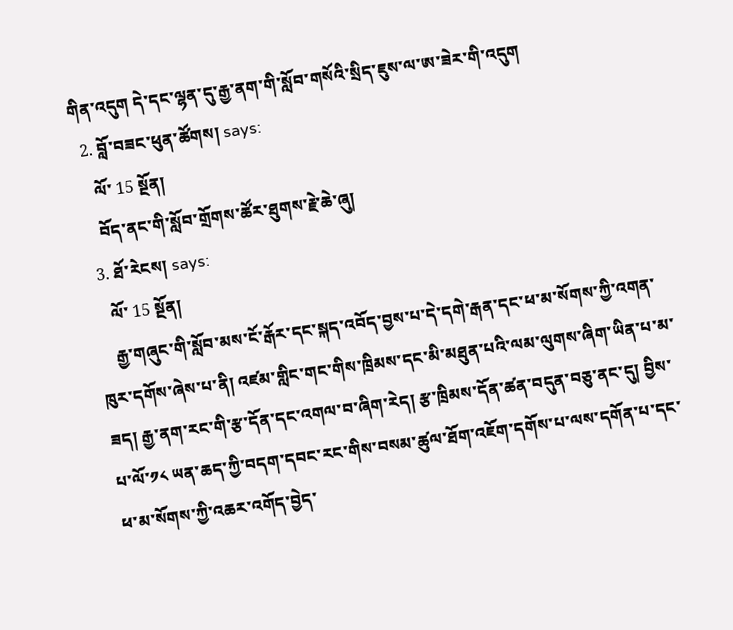གིན་འདུག དེ་དང་ལྷན་དུ་རྒྱ་ནག་གི་སློབ་གསོའི་སྲིད་ཇུས་ལ་ཨ་ཟེར་གི་འདུག
  2. བློ་བཟང་ཕུན་ཚོགས། says:
    ལོ་ 15 སྔོན།
    བོད་ནང་གི་སློབ་གྲོགས་ཚོར་ཐུགས་རྗེ་ཆེ་ཞུ།
  3. ཐོ་རེངས། says:
    ལོ་ 15 སྔོན།
    རྒྱ་གཞུང་གི་སློབ་མས་ངོ་རྒོར་དང་སྐད་འབོད་བྱས་པ་དེ་དགེ་རྒན་དང་ཕ་མ་སོགས་ཀྱི་འགན་ཁུར་དགོས་ཞེས་པ་ནི། འཛམ་གླིང་གང་གིས་ཁྲིམས་དང་མི་མཐུན་པའི་ལམ་ལུགས་ཞིག་ཡིན་པ་མ་ཟད། རྒྱ་ནག་རང་གི་རྩ་དོན་དང་འགལ་བ་ཞིག་རེད། རྩ་ཁྲིམས་དོན་ཚན་བདུན་བཅུ་ནང་དུ། བྱིས་པ་ལོ་༡༨ ཡན་ཆད་ཀྱི་བདག་དབང་རང་གིས་བསམ་ཚུལ་ཐོག་འཇོག་དགོས་པ་ལས་དགོན་པ་དང་ཕ་མ་སོགས་ཀྱི་འཆར་འགོད་བྱེད་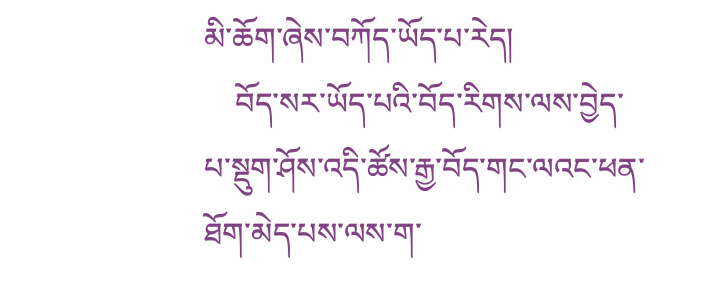མི་ཆོག་ཞེས་བཀོད་ཡོད་པ་རེད།
    བོད་སར་ཡོད་པའི་བོད་རིགས་ལས་བྱེད་པ་སྡུག་ཤོས་འདི་ཚོས་རྒྱ་བོད་གང་ལའང་ཕན་ཐོག་མེད་པས་ལས་ག་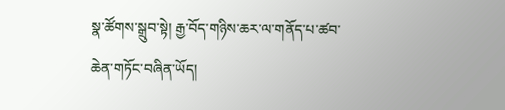སྣ་ཚོགས་སྒྲུབ་སྟེ། རྒྱ་བོད་གཉིས་ཆར་ལ་གནོད་པ་ཚབ་ཆེན་གཏོང་བཞིན་ཡོད།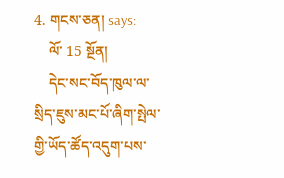4. གངས་ཅན། says:
    ལོ་ 15 སྔོན།
    དེང་སང་བོད་ཁུལ་ལ་སྲིད་ཇུས་མང་པོ་ཞིག་སྤེལ་གྱི་ཡོད་ཚོད་འདུག་པས་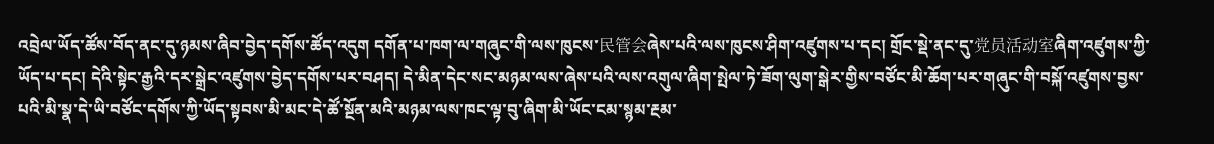འབྲེལ་ཡོད་ཚོས་བོད་ནང་དུ་ཉམས་ཞིབ་བྱེད་དགོས་ཚོད་འདུག དགོན་པ་ཁག་ལ་གཞུང་གི་ལས་ཁུངས་民管会ཞེས་པའི་ལས་ཁུངས་ཤིག་འཛུགས་པ་དང། གྲོང་སྡེ་ནང་དུ་党员活动室ཞིག་འཛུགས་ཀྱི་ཡོད་པ་དང། དེའི་སྟེང་རྒྱའི་དར་སྒྲེང་འཛུགས་བྱེད་དགོས་པར་བཤད། དེ་མིན་དེང་སང་མཉམ་ལས་ཞེས་པའི་ལས་འགུལ་ཞིག་སྤེལ་ཏེ་ཟོག་ལུག་སྒེར་གྱིས་བཙོང་མི་ཆོག་པར་གཞུང་གི་བསྐོ་འཛུགས་བྱས་པའི་མི་སྣ་དེ་ཡི་བཙོང་དགོས་ཀྱི་ཡོད་སྟབས་མི་མང་དེ་ཚོ་སྔོན་མའི་མཉམ་ལས་ཁང་ལྟ་བུ་ཞིག་མི་ཡོང་ངམ་སྙམ་རྔམ་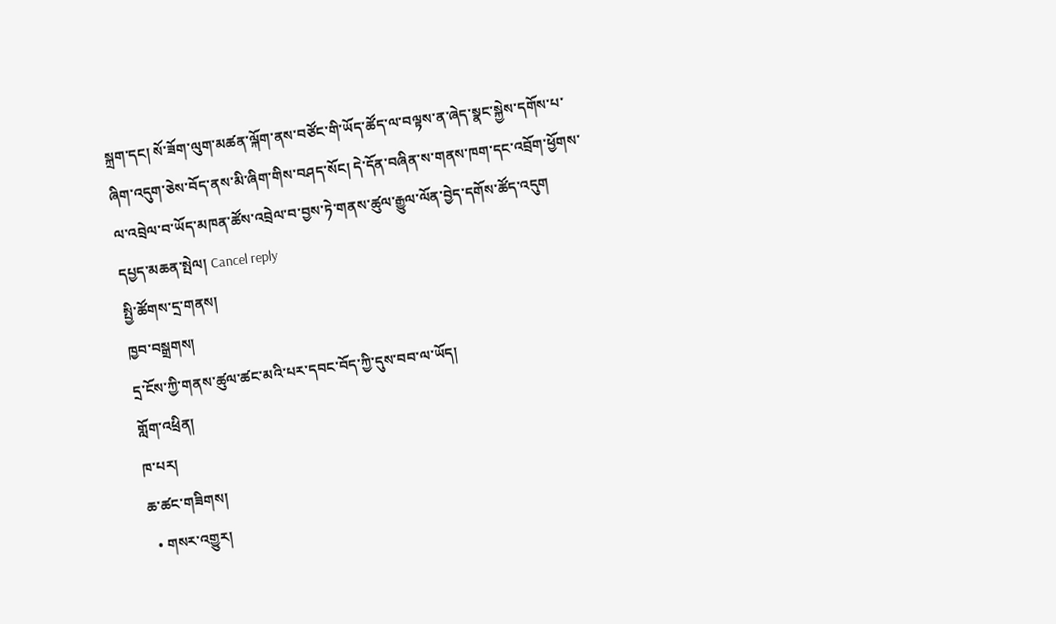སྐྲག་དང། སོ་ཟོག་ལུག་མཚན་ལྐོག་ནས་བཙོང་གི་ཡོད་ཚོད་ལ་བལྟས་ན་ཞེད་སྣང་སྐྱེས་དགོས་པ་ཞིག་འདུག་ཅེས་བོད་ནས་མི་ཞིག་གིས་བཤད་སོང། དེ་དོན་བཞིན་ས་གནས་ཁག་དང་འབྲོག་ཕྱོགས་ལ་འབྲེལ་བ་ཡོད་མཁན་ཚོས་འབྲེལ་བ་བྱས་ཏེ་གནས་ཚུལ་རྒྱུལ་ལོན་བྱེད་དགོས་ཚོད་འདུག
དཔྱད་མཆན་སྤེལ། Cancel reply
སྤྱི་ཚོགས་དྲ་གནས།
ཁྱབ་བསྒྲགས།
དྲ་ངོས་ཀྱི་གནས་ཚུལ་ཚང་མའི་པར་དབང་བོད་ཀྱི་དུས་བབ་ལ་ཡོད།
གློག་འཕྲིན།
ཁ་པར།
ཆ་ཚང་གཟིགས།
  • གསར་འགྱུར།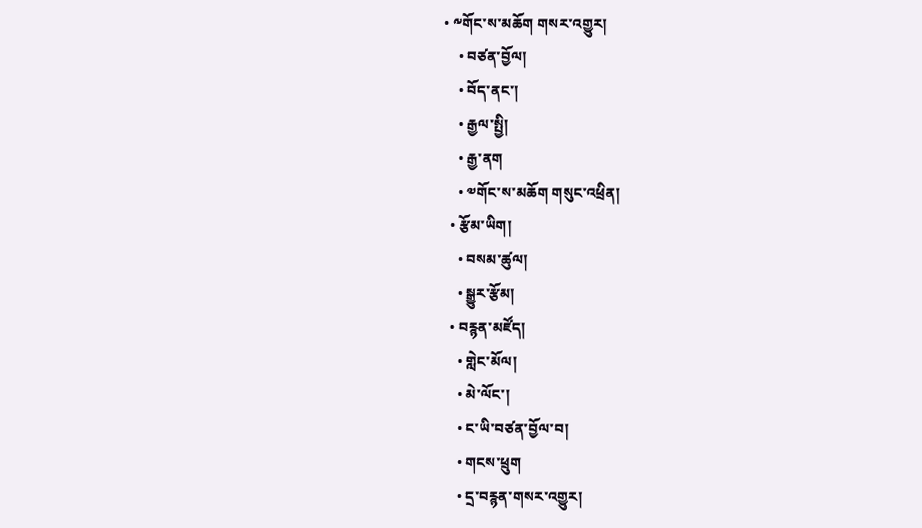• ༸གོང་ས་མཆོག གསར་འགྱུར།
    • བཙན་བྱོལ།
    • བོད་ནང་།
    • རྒྱལ་སྤྱི།
    • རྒྱ་ནག
    • ༧གོང་ས་མཆོག གསུང་འཕྲིན།
  • རྩོམ་ཡིག།
    • བསམ་ཚུལ།
    • སྒྱུར་རྩོམ།
  • བརྙན་མཛོད།
    • གླེང་མོལ།
    • མེ་ལོང་།
    • ང་ཡི་བཙན་བྱོལ་བ།
    • གངས་ཕྲུག
    • དྲ་བརྙན་གསར་འགྱུར།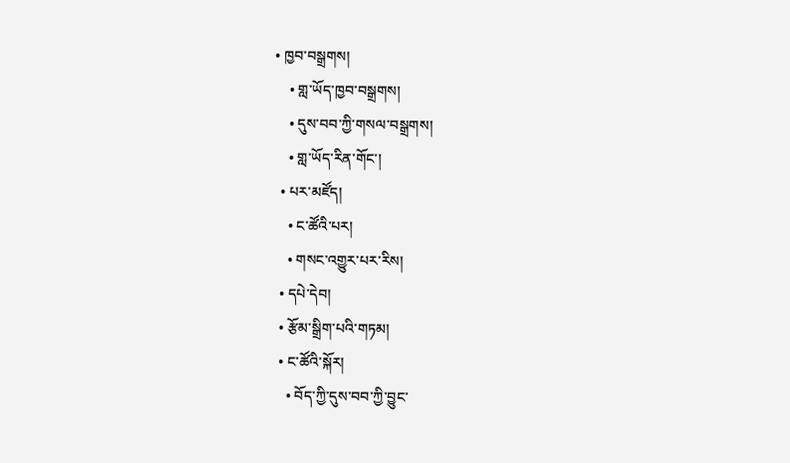• ཁྱབ་བསྒྲགས།
    • གླ་ཡོད་ཁྱབ་བསྒྲགས།
    • དུས་བབ་ཀྱི་གསལ་བསྒྲགས།
    • གླ་ཡོད་རིན་གོང་།
  • པར་མཛོད།
    • ང་ཚོའི་པར།
    • གསང་འགྱུར་པར་རིས།
  • དཔེ་དེབ།
  • རྩོམ་སྒྲིག་པའི་གཏམ།
  • ང་ཚོའི་སྐོར།
    • བོད་ཀྱི་དུས་བབ་ཀྱི་བྱུང་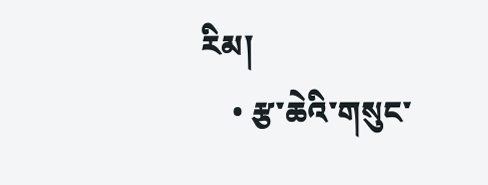རིམ།
    • རྩ་ཆེའི་གསུང་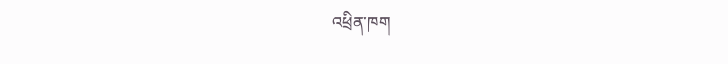འཕྲིན་ཁག